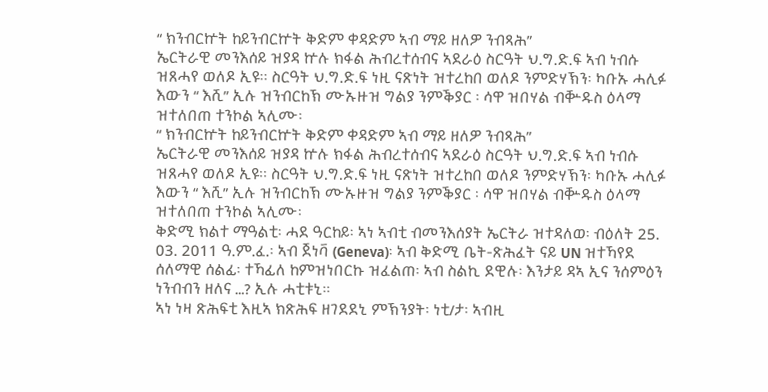“ ክንብርኵት ከይንብርኵት ቅድም ቀዳድም ኣብ ማይ ዘለዎ ንብጻሕ”
ኤርትራዊ መንእሰይ ዝያዳ ኵሉ ክፋል ሕብረተሰብና ኣደራዕ ስርዓት ህ.ግ.ድ.ፍ ኣብ ነብሱ ዝጸሓየ ወለዶ ኢዩ፡፡ ስርዓት ህ.ግ.ድ.ፍ ነዚ ናጽነት ዝተረከበ ወለዶ ንምድሃኽን፡ ካቡኡ ሓሊፉ እውን “ እሺ” ኢሉ ዝንብርከኽ ሙኡዙዝ ግልያ ንምቕያር ፡ ሳዋ ዝበሃል ብቝዱስ ዕላማ ዝተለበጠ ተንኮል ኣሊሙ፡
“ ክንብርኵት ከይንብርኵት ቅድም ቀዳድም ኣብ ማይ ዘለዎ ንብጻሕ”
ኤርትራዊ መንእሰይ ዝያዳ ኵሉ ክፋል ሕብረተሰብና ኣደራዕ ስርዓት ህ.ግ.ድ.ፍ ኣብ ነብሱ ዝጸሓየ ወለዶ ኢዩ፡፡ ስርዓት ህ.ግ.ድ.ፍ ነዚ ናጽነት ዝተረከበ ወለዶ ንምድሃኽን፡ ካቡኡ ሓሊፉ እውን “ እሺ” ኢሉ ዝንብርከኽ ሙኡዙዝ ግልያ ንምቕያር ፡ ሳዋ ዝበሃል ብቝዱስ ዕላማ ዝተለበጠ ተንኮል ኣሊሙ፡
ቅድሚ ክልተ ማዓልቲ፡ ሓደ ዓርከይ፡ ኣነ ኣብቲ ብመንእሰያት ኤርትራ ዝተዳለወ፡ ብዕለት 25. 03. 2011 ዓ.ም.ፈ.፡ ኣብ ጀነቫ (Geneva)፡ ኣብ ቅድሚ ቤት-ጽሕፈት ናይ UN ዝተኻየደ ሰለማዊ ሰልፊ፡ ተኻፊለ ከምዝነበርኩ ዝፈልጠ፡ ኣብ ስልኪ ደዊሉ፡ እንታይ ዳኣ ኢና ንሰምዕን ነንብብን ዘለና …? ኢሉ ሓቲቱኒ።
ኣነ ነዛ ጽሕፍቲ እዚኣ ክጽሕፍ ዘገደደኒ ምኽንያት፡ ነቲ/ታ፡ ኣብዚ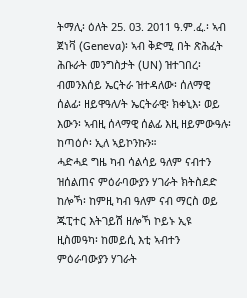ትማሊ፡ ዕለት 25. 03. 2011 ዓ.ም.ፈ.፡ ኣብ ጀነቫ (Geneva)፡ ኣብ ቅድሚ በት ጽሕፈት ሕቡራት መንግስታት (UN) ዝተገበረ፡ ብመንእሰይ ኤርትራ ዝተዳለው፡ ሰለማዊ ሰልፊ፡ ዘይዋዓለ/ት ኤርትራዊ፡ ክቀኒእ፡ ወይ እውን፡ ኣብዚ ሰላማዊ ሰልፊ እዚ ዘይምውዓሉ፡ ከጣዕሶ፡ ኢለ ኣይኮንኩን።
ሓድሓደ ግዜ ካብ ሳልሳይ ዓለም ናብተን ዝሰልጠና ምዕራባውያን ሃገራት ክትስደድ ከሎኻ፡ ከምዚ ካብ ዓለም ናብ ማርስ ወይ ጁፒተር እትገይሽ ዘሎኻ ኮይኑ ኢዩ ዚስመዓካ፡ ከመይሲ እቲ ኣብተን ምዕራባውያን ሃገራት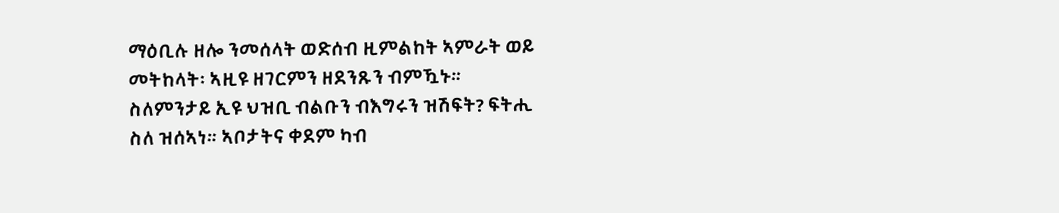ማዕቢሉ ዘሎ ንመሰላት ወድሰብ ዚምልከት ኣምራት ወይ መትከላት፡ ኣዚዩ ዘገርምን ዘደንጹን ብምዃኑ።
ስለምንታይ ኢዩ ህዝቢ ብልቡን ብእግሩን ዝሽፍት? ፍትሒ ስለ ዝሰኣነ። ኣቦታትና ቀደም ካብ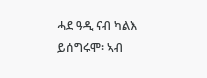ሓደ ዓዲ ናብ ካልእ ይሰግሩሞ፡ ኣብ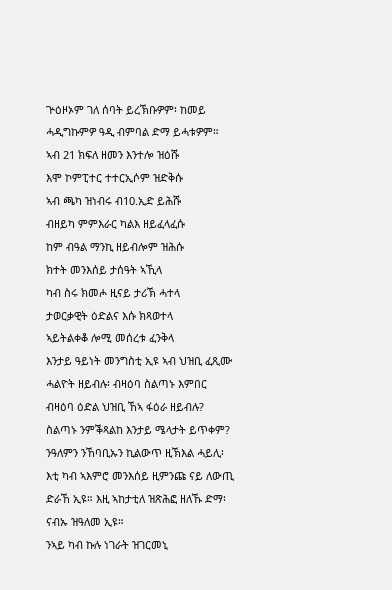ጕዕዞኦም ገለ ሰባት ይረኽቡዎም፡ ከመይ ሓዲግኩምዎ ዓዲ ብምባል ድማ ይሓቱዎም።
ኣብ 21 ክፍለ ዘመን እንተሎ ዝዕሹ
እሞ ኮምፒተር ተተርኢሶም ዝድቅሱ
ኣብ ጫካ ዝነብሩ ብ10.ኢድ ይሕሹ
ብዘይካ ምምእራር ካልእ ዘይፈላፈሱ
ከም ብዓል ማንኪ ዘይብሎም ዝሕሱ
ክተት መንእሰይ ታሰዓት ኣኺላ
ካብ ስሩ ክመሖ ዚናይ ታሪኽ ሓተላ
ታወርቃዊት ዕድልና እሱ ክጻወተላ
ኣይትልቀቆ ሎሚ መሰረቱ ፈንቅላ
እንታይ ዓይነት መንግስቲ ኢዩ ኣብ ህዝቢ ፈጺሙ ሓልዮት ዘይብሉ፡ ብዛዕባ ስልጣኑ እምበር ብዛዕባ ዕድል ህዝቢ ኸኣ ፋዕራ ዘይብሉ? ስልጣኑ ንምቕጻልከ እንታይ ሜላታት ይጥቀም?
ንዓለምን ንኸባቢኡን ኪልውጥ ዚኽእል ሓይሊ፡ እቲ ካብ ኣእምሮ መንእሰይ ዚምንጩ ናይ ለውጢ ድራኸ ኢዩ። እዚ ኣከታቲለ ዝጽሕፎ ዘለኹ ድማ፡ ናብኡ ዝዓለመ ኢዩ።
ንኣይ ካብ ኩሉ ነገራት ዝገርመኒ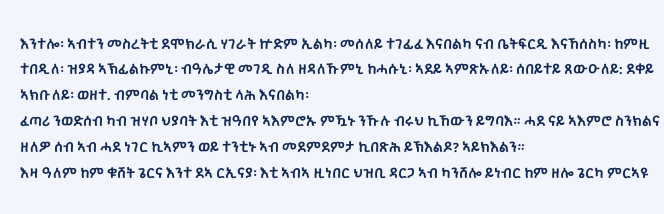እንተሎ፡ ኣብተን መስረትቲ ደሞክራሲ ሃገራት ኵድም ኢልካ፡ መሰለይ ተገፊፈ እናበልካ ናብ ቤትፍርዲ እናኸሰስካ፡ ከምዚ ተበዲለ፡ ዝያዳ ኣኽፊልኩምኒ፡ ብዓሌታዊ መገዲ ስለ ዘዳለኹምኒ ከሓሱኒ፡ ኣደይ ኣምጽኡለይ፡ ሰበይተይ ጸውዑለይ: ደቀይ ኣክቡለይ፡ ወዘተ. ብምባል ነቲ መንግስቲ ላሕ እናበልካ፡
ፈጣሪ ንወድሰብ ካብ ዝሃቦ ህያባት እቲ ዝዓበየ ኣእምሮኡ ምዃኑ ንኹሉ ብሩህ ኪኸውን ይግባእ። ሓደ ናይ ኣእምሮ ስንክልና ዘለዎ ሰብ ኣብ ሓደ ነገር ኪኣምን ወይ ተንቲኑ ኣብ መደምደምታ ኪበጽሕ ይኽእልዶ? ኣይክእልን።
እዛ ዓለም ከም ቁሸት ጌርና እንተ ደኣ ርኢናያ፡ እቲ ኣብኣ ዚነበር ህዝቢ ዳርጋ ኣብ ካንሸሎ ይነብር ከም ዘሎ ጌርካ ምርኣዩ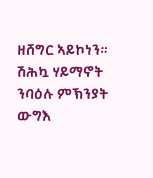ዘሸግር ኣይኮነን።
ሽሕኳ ሃይማኖት ንባዕሉ ምኽንያት ውግእ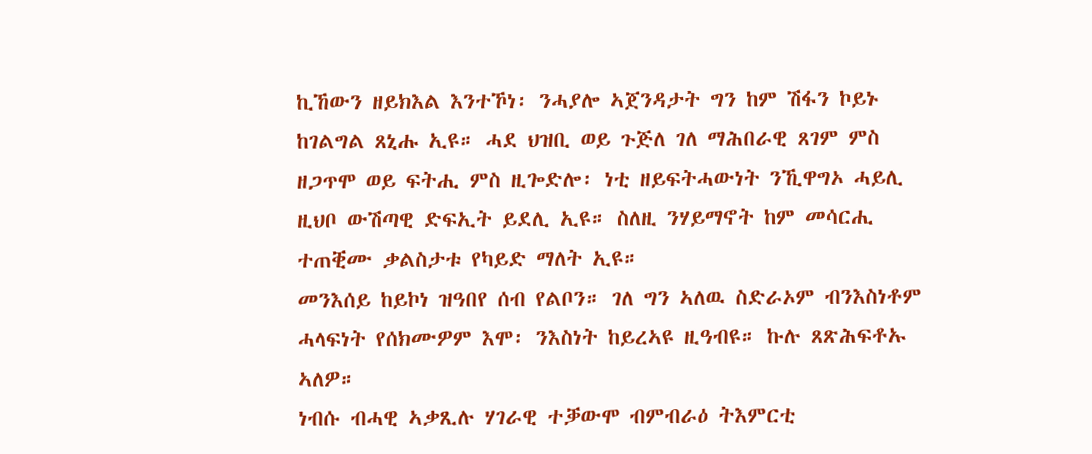ኪኸውን ዘይክእል እንተኾነ፡ ንሓያሎ ኣጀንዳታት ግን ከም ሽፋን ኮይኑ ከገልግል ጸኒሑ ኢዩ። ሓደ ህዝቢ ወይ ጉጅለ ገለ ማሕበራዊ ጸገም ምስ ዘጋጥሞ ወይ ፍትሒ ምስ ዚጐድሎ፡ ነቲ ዘይፍትሓውነት ንኺዋግኦ ሓይሊ ዚህቦ ውሽጣዊ ድፍኢት ይደሊ ኢዩ። ስለዚ ንሃይማኖት ከም መሳርሒ ተጠቒሙ ቃልስታቱ የካይድ ማለት ኢዩ።
መንእሰይ ከይኮነ ዝዓበየ ሰብ የልቦን። ገለ ግን ኣለዉ ስድራኦም ብንእስነቶም ሓላፍነት የሰክሙዎም እሞ፡ ንእስነት ከይረኣዩ ዚዓብዩ። ኩሉ ጸጽሕፍቶኡ ኣለዎ።
ነብሱ ብሓዊ ኣቃጺሉ ሃገራዊ ተቓውሞ ብምብራዕ ትእምርቲ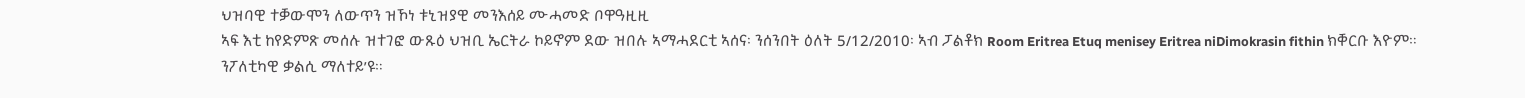ህዝባዊ ተቓውሞን ለውጥን ዝኾነ ቱኒዝያዊ መንእሰይ ሙሓመድ ቦዋዓዚዚ
ኣፍ እቲ ከየድምጽ መሰሉ ዝተገፎ ውጹዕ ህዝቢ ኤርትራ ኮይኖም ደው ዝበሉ ኣማሓደርቲ ኣሰና፡ ንሰንበት ዕለት 5/12/2010፡ ኣብ ፓልቶክ Room Eritrea Etuq menisey Eritrea niDimokrasin fithin ክቐርቡ እዮም።
ንፖለቲካዊ ቃልሲ ማለተይ’ዩ።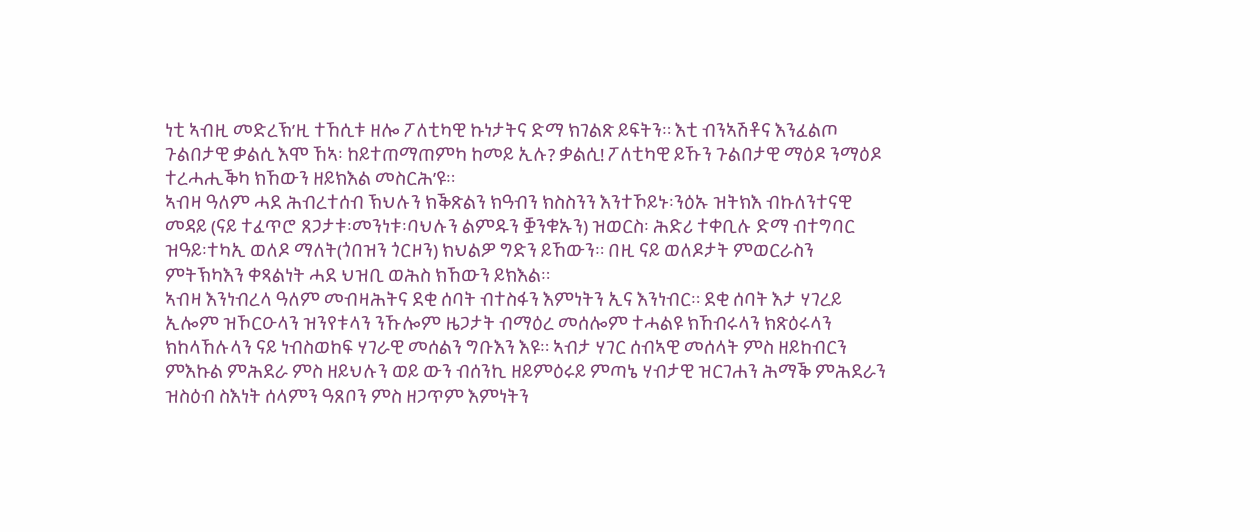ነቲ ኣብዚ መድረኽ’ዚ ተኸሲቱ ዘሎ ፖለቲካዊ ኩነታትና ድማ ክገልጽ ይፍትን። እቲ ብንኣሽቶና እንፈልጦ ጉልበታዊ ቃልሲ እሞ ኸኣ፡ ከይተጠማጠምካ ከመይ ኢሉ? ቃልሲ! ፖለቲካዊ ይኹን ጉልበታዊ ማዕዶ ንማዕዶ ተረሓሒቕካ ክኸውን ዘይክእል መስርሕ’ዩ።
ኣብዛ ዓለም ሓደ ሕብረተሰብ ኽህሉን ክቕጽልን ክዓብን ክስስንን እንተኾይኑ፡ንዕኡ ዝትክእ ብኩለንተናዊ መዳይ (ናይ ተፈጥሮ ጸጋታቱ፡መንነቱ፡ባህሉን ልምዱን ቛንቁኡን) ዝወርስ፡ ሕድሪ ተቀቢሉ ድማ ብተግባር ዝዓይ፡ተካኢ ወለዶ ማለት(ጎበዝን ጎርዞን) ክህልዎ ግድን ይኸውን። በዚ ናይ ወለዶታት ምወርራስን ምትኽካእን ቀጻልነት ሓደ ህዝቢ ወሕስ ክኸውን ይክእል።
ኣብዛ እንነብረላ ዓለም መብዛሕትና ደቂ ሰባት ብተስፋን እምነትን ኢና እንነብር። ደቂ ሰባት እታ ሃገረይ ኢሎም ዝኾርዑላን ዝንየቱላን ንኹሎም ዜጋታት ብማዕረ መሰሎም ተሓልዩ ክኸብሩላን ክጽዕሩላን ክከላኸሉላን ናይ ነብስወከፍ ሃገራዊ መሰልን ግቡእን እዩ። ኣብታ ሃገር ሰብኣዊ መሰላት ምስ ዘይከብርን ምእኩል ምሕደራ ምስ ዘይህሉን ወይ ውን ብሰንኪ ዘይምዕሩይ ምጣኔ ሃብታዊ ዝርገሐን ሕማቕ ምሕደራን ዝስዕብ ስእነት ሰላምን ዓጸቦን ምስ ዘጋጥም እምነትን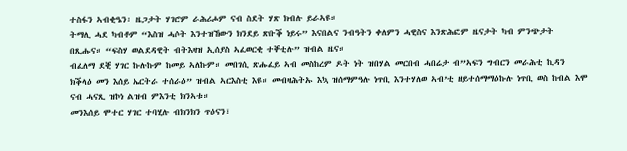ተስፋን ኣብቂዔን፡ ዜጋታት ሃገሮም ራሕሪሖም ናብ ስደት ሃጽ ክብሉ ይራኣዩ።
ትማሊ ሓደ ካብቶም “እስዝ ሓሶት እንተዝኸውን ክንደይ ጽቡቕ ነይሩ” እናበልና ንብዓትን ቀለምን ሓዊስና እንጽሕፎም ዜናታት ካብ ምንጭታት በጺሑና። “ፍስሃ ወልደዳዊት ብትእዛዝ ኢሰያስ ኣፈወርቂ ተቐቲሉ” ዝብል ዜና።
ብፈለማ ደቒ ሃገር ኩሉኩም ከመይ ኣለኩም። መበገሲ ጽሑፈይ ኣብ መስከረም ዶት ነት ዝበሃል መርበብ ሓበሬታ ብ”ኣፍን ግብርን መራሕቲ ኪዳን ክቕላዕ መን እሰይ ኤርትራ ተሰራዕ” ዝብል ኣርእስቲ እዩ። መብዛሕትኡ እኳ ዝሰማምዓሉ ነጥቢ እንተሃለወ ኣብ’ቲ ዘይተሰማማዕኩሉ ነጥቢ ወስ ከብል እሞ ናብ ሓናጺ ዝኮነ ልዝብ ምእንቲ ክንኣቱ።
መንእሰይ ሞተር ሃገር ተባሂሉ ብክንክን ጥዕናን፣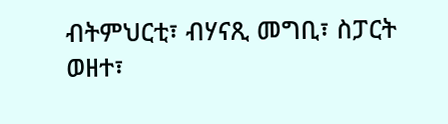ብትምህርቲ፣ ብሃናጺ መግቢ፣ ስፓርት ወዘተ፣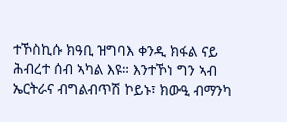ተኾስኪሱ ክዓቢ ዝግባእ ቀንዲ ክፋል ናይ ሕብረተ ሰብ ኣካል እዩ። እንተኾነ ግን ኣብ ኤርትራና ብግልብጥሽ ኮይኑ፣ ክውዒ ብማንካ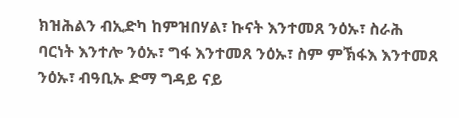ክዝሕልን ብኢድካ ከምዝበሃል፣ ኩናት እንተመጸ ንዕኡ፣ ስራሕ ባርነት እንተሎ ንዕኡ፣ ግፋ እንተመጸ ንዕኡ፣ ስም ምኽፋእ እንተመጸ ንዕኡ፣ ብዓቢኡ ድማ ግዳይ ናይ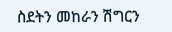ስደትን መከራን ሽግርን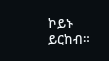ኮይኑ ይርከብ።